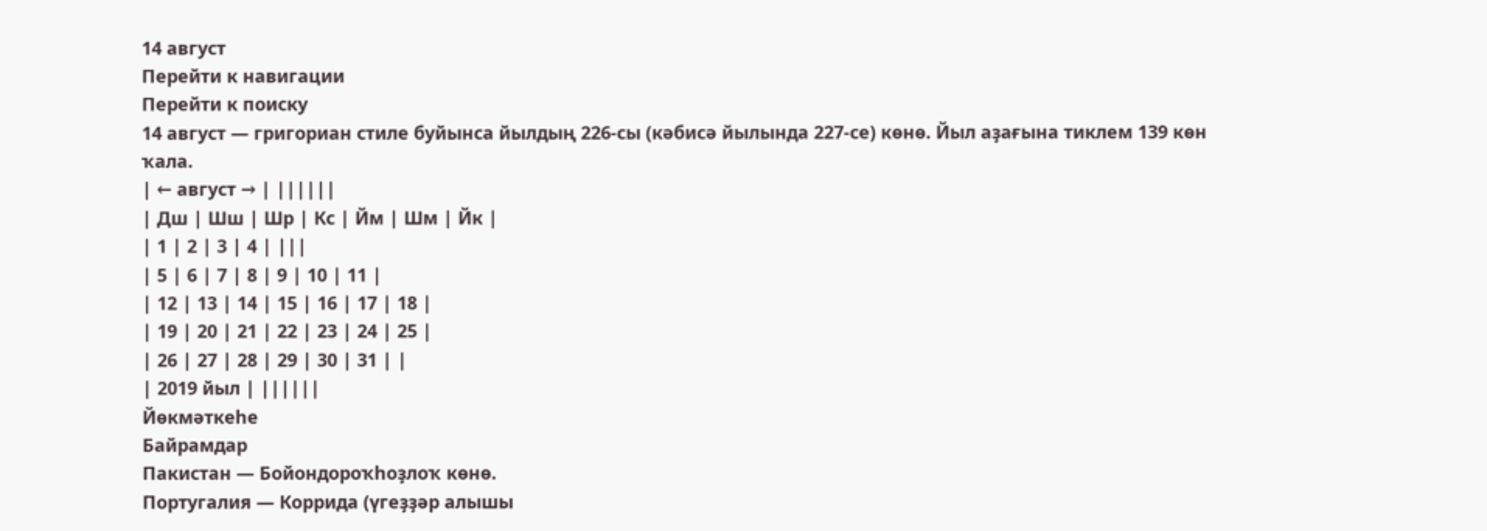14 август
Перейти к навигации
Перейти к поиску
14 август — григориан стиле буйынса йылдың 226-сы (кәбисә йылында 227-се) көнө. Йыл аҙағына тиклем 139 көн ҡала.
| ← август → | ||||||
| Дш | Шш | Шр | Кс | Йм | Шм | Йк |
| 1 | 2 | 3 | 4 | |||
| 5 | 6 | 7 | 8 | 9 | 10 | 11 |
| 12 | 13 | 14 | 15 | 16 | 17 | 18 |
| 19 | 20 | 21 | 22 | 23 | 24 | 25 |
| 26 | 27 | 28 | 29 | 30 | 31 | |
| 2019 йыл | ||||||
Йөкмәткеһе
Байрамдар
Пакистан — Бойондороҡһоҙлоҡ көнө.
Португалия — Коррида (үгеҙҙәр алышы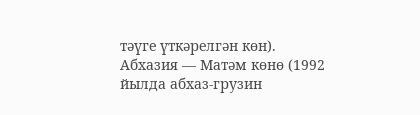тәүге үткәрелгән көн).
Абхазия — Матәм көнө (1992 йылда абхаз-грузин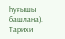һуғышы башлана).
Тарихи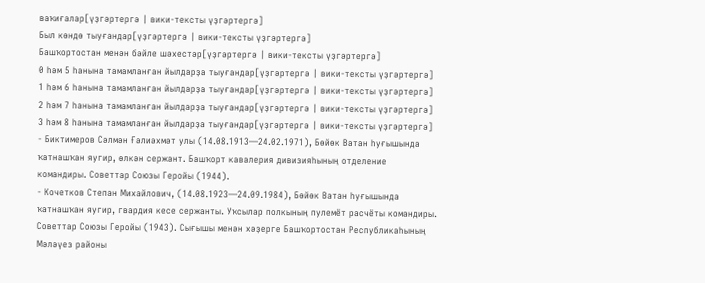ваҡиғалар[үҙгәртергә | вики-тексты үҙгәртергә]
Был көндө тыуғандар[үҙгәртергә | вики-тексты үҙгәртергә]
Башҡортостан менән бәйле шәхестәр[үҙгәртергә | вики-тексты үҙгәртергә]
0 һәм 5 һанына тамамланған йылдарҙа тыуғандар[үҙгәртергә | вики-тексты үҙгәртергә]
1 һәм 6 һанына тамамланған йылдарҙа тыуғандар[үҙгәртергә | вики-тексты үҙгәртергә]
2 һәм 7 һанына тамамланған йылдарҙа тыуғандар[үҙгәртергә | вики-тексты үҙгәртергә]
3 һәм 8 һанына тамамланған йылдарҙа тыуғандар[үҙгәртергә | вики-тексты үҙгәртергә]
- Биктимеров Сәлмән Ғәлиәхмәт улы (14.08.1913—24.02.1971), Бөйөк Ватан һуғышында ҡатнашҡан яугир, өлкән сержант. Башҡорт кавалерия дивизияһының отделение командиры. Советтар Союзы Геройы (1944).
- Кочетков Степан Михайлович, (14.08.1923—24.09.1984), Бөйөк Ватан һуғышында ҡатнашҡан яугир, гвардия кесе сержанты. Уҡсылар полкының пулемёт расчёты командиры. Советтар Союзы Геройы (1943). Сығышы менән хәҙерге Башҡортостан Республикаһының Мәләүез районы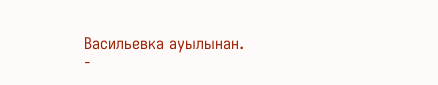Васильевка ауылынан.
-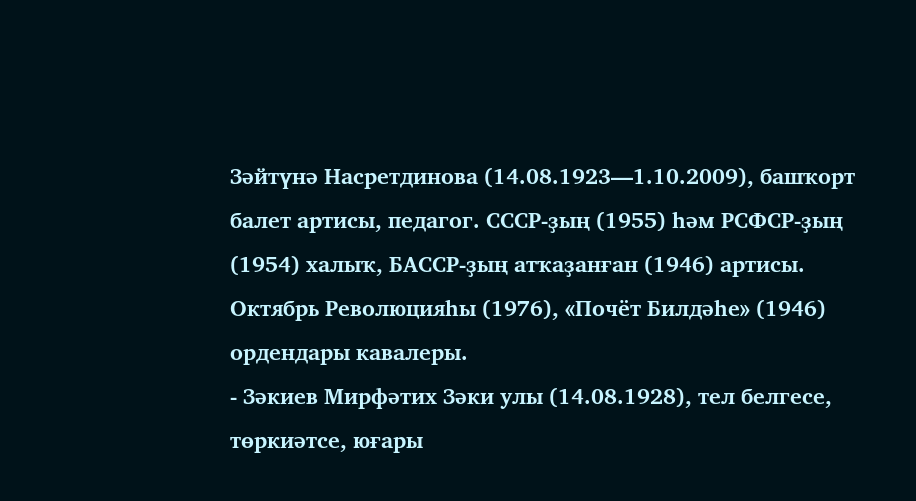Зәйтүнә Насретдинова (14.08.1923—1.10.2009), башҡорт балет артисы, педагог. СССР-ҙың (1955) һәм РСФСР-ҙың (1954) халыҡ, БАССР-ҙың атҡаҙанған (1946) артисы. Октябрь Революцияһы (1976), «Почёт Билдәһе» (1946) ордендары кавалеры.
- Зәкиев Мирфәтих Зәки улы (14.08.1928), тел белгесе, төркиәтсе, юғары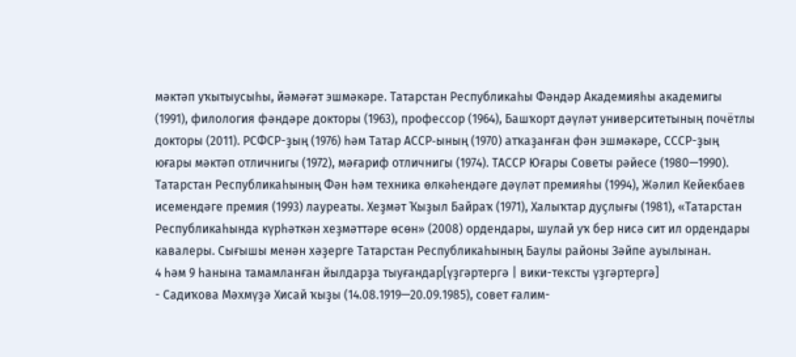мәктәп уҡытыусыһы, йәмәғәт эшмәкәре. Татарстан Республикаһы Фәндәр Академияһы академигы (1991), филология фәндәре докторы (1963), профессор (1964), Башҡорт дәүләт университетының почётлы докторы (2011). РСФСР-ҙың (1976) һәм Татар АССР‑ының (1970) атҡаҙанған фән эшмәкәре, СССР-ҙың юғары мәктәп отличнигы (1972), мәғариф отличнигы (1974). ТАССР Юғары Советы рәйесе (1980—1990). Татарстан Республикаһының Фән һәм техника өлкәһендәге дәүләт премияһы (1994), Жәлил Кейекбаев исемендәге премия (1993) лауреаты. Хеҙмәт Ҡыҙыл Байраҡ (1971), Халыҡтар дуҫлығы (1981), «Татарстан Республикаһында күрһәткән хеҙмәттәре өсөн» (2008) ордендары, шулай уҡ бер нисә сит ил ордендары кавалеры. Сығышы менән хәҙерге Татарстан Республикаһының Баулы районы Зәйпе ауылынан.
4 һәм 9 һанына тамамланған йылдарҙа тыуғандар[үҙгәртергә | вики-тексты үҙгәртергә]
- Садиҡова Мәхмүҙә Хисай ҡыҙы (14.08.1919—20.09.1985), совет ғалим-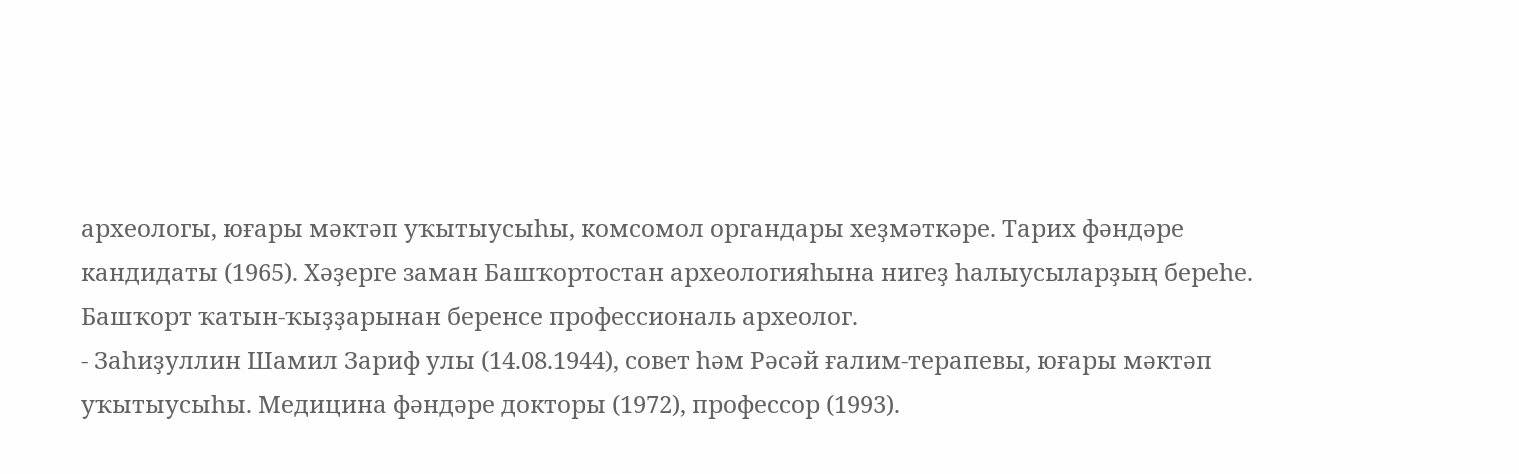археологы, юғары мәктәп уҡытыусыһы, комсомол органдары хеҙмәткәре. Тарих фәндәре кандидаты (1965). Хәҙерге заман Башҡортостан археологияһына нигеҙ һалыусыларҙың береһе. Башҡорт ҡатын-ҡыҙҙарынан беренсе профессиональ археолог.
- Заһиҙуллин Шамил Зариф улы (14.08.1944), совет һәм Рәсәй ғалим-терапевы, юғары мәктәп уҡытыусыһы. Медицина фәндәре докторы (1972), профессор (1993).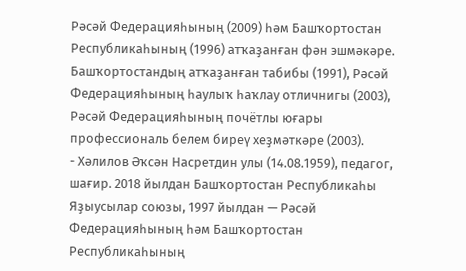Рәсәй Федерацияһының (2009) һәм Башҡортостан Республикаһының (1996) атҡаҙанған фән эшмәкәре. Башҡортостандың атҡаҙанған табибы (1991), Рәсәй Федерацияһының һаулыҡ һаҡлау отличнигы (2003), Рәсәй Федерацияһының почётлы юғары профессиональ белем биреү хеҙмәткәре (2003).
- Хәлилов Әҡсән Насретдин улы (14.08.1959), педагог, шағир. 2018 йылдан Башҡортостан Республикаһы Яҙыусылар союзы, 1997 йылдан — Рәсәй Федерацияһының һәм Башҡортостан Республикаһының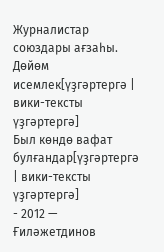Журналистар союздары ағзаһы.
Дөйөм исемлек[үҙгәртергә | вики-тексты үҙгәртергә]
Был көндө вафат булғандар[үҙгәртергә | вики-тексты үҙгәртергә]
- 2012 — Ғиләжетдинов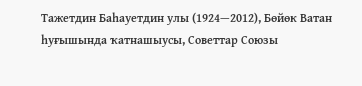Тажетдин Баһауетдин улы (1924—2012), Бөйөк Ватан һуғышында ҡатнашыусы, Советтар Союзы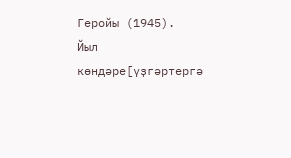Геройы (1945).
Йыл көндәре[үҙгәртергә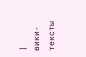| вики-тексты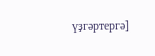үҙгәртергә]